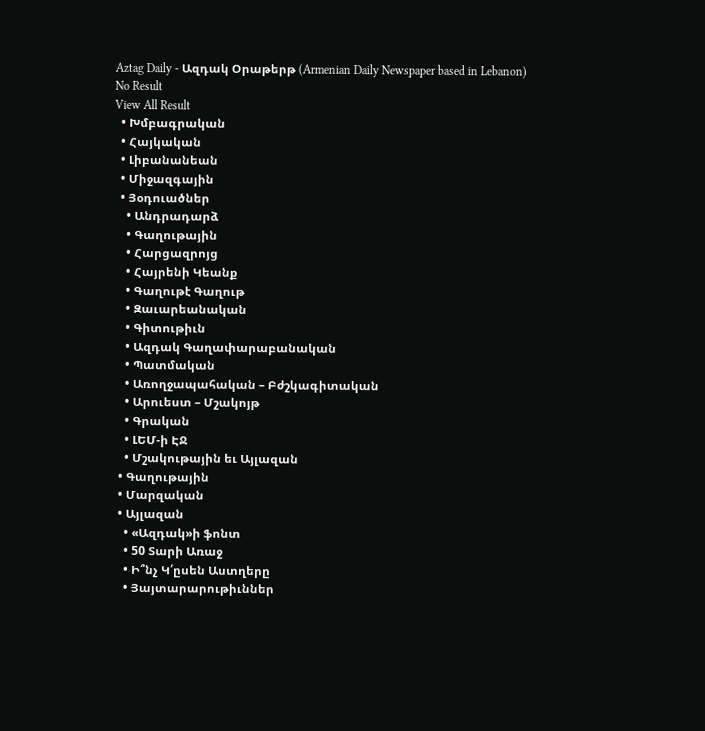Aztag Daily - Ազդակ Օրաթերթ (Armenian Daily Newspaper based in Lebanon)
No Result
View All Result
  • Խմբագրական
  • Հայկական
  • Լիբանանեան
  • Միջազգային
  • Յօդուածներ
    • Անդրադարձ
    • Գաղութային
    • Հարցազրոյց
    • Հայրենի Կեանք
    • Գաղութէ Գաղութ
    • Զաւարեանական
    • Գիտութիւն
    • Ազդակ Գաղափարաբանական
    • Պատմական
    • Առողջապահական – Բժշկագիտական
    • Արուեստ – Մշակոյթ
    • Գրական
    • ԼԵՄ-ի ԷՋ
    • Մշակութային եւ Այլազան
  • Գաղութային
  • Մարզական
  • Այլազան
    • «Ազդակ»ի ֆոնտ
    • 50 Տարի Առաջ
    • Ի՞նչ Կ՛ըսեն Աստղերը
    • Յայտարարութիւններ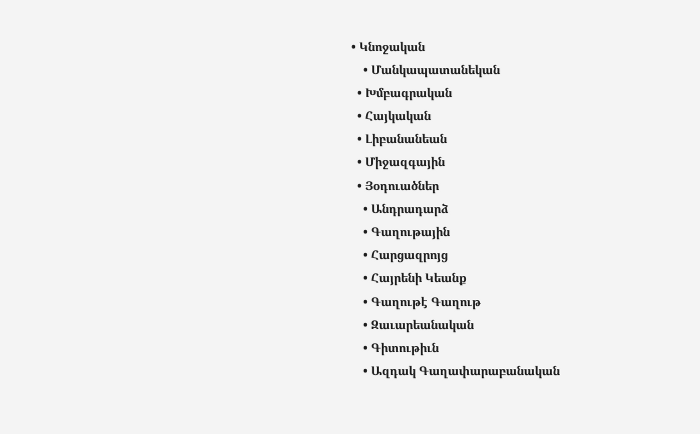• Կնոջական
    • Մանկապատանեկան
  • Խմբագրական
  • Հայկական
  • Լիբանանեան
  • Միջազգային
  • Յօդուածներ
    • Անդրադարձ
    • Գաղութային
    • Հարցազրոյց
    • Հայրենի Կեանք
    • Գաղութէ Գաղութ
    • Զաւարեանական
    • Գիտութիւն
    • Ազդակ Գաղափարաբանական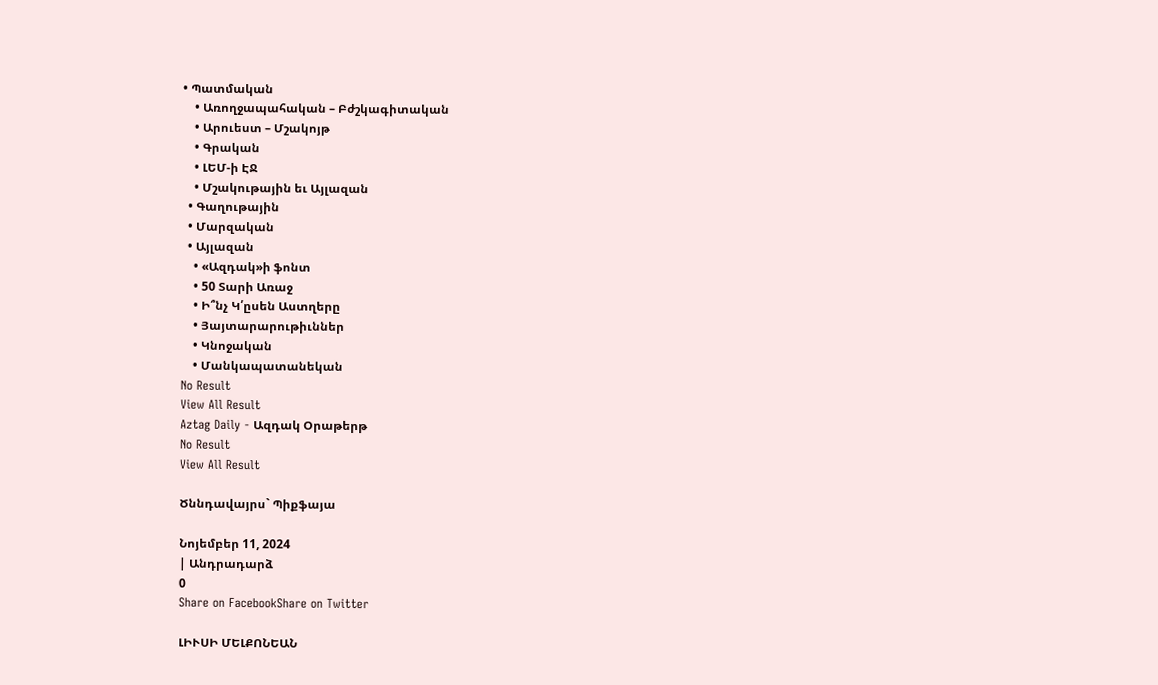• Պատմական
    • Առողջապահական – Բժշկագիտական
    • Արուեստ – Մշակոյթ
    • Գրական
    • ԼԵՄ-ի ԷՋ
    • Մշակութային եւ Այլազան
  • Գաղութային
  • Մարզական
  • Այլազան
    • «Ազդակ»ի ֆոնտ
    • 50 Տարի Առաջ
    • Ի՞նչ Կ՛ըսեն Աստղերը
    • Յայտարարութիւններ
    • Կնոջական
    • Մանկապատանեկան
No Result
View All Result
Aztag Daily - Ազդակ Օրաթերթ
No Result
View All Result

Ծննդավայրս` Պիքֆայա

Նոյեմբեր 11, 2024
| Անդրադարձ
0
Share on FacebookShare on Twitter

ԼԻՒՍԻ ՄԵԼՔՈՆԵԱՆ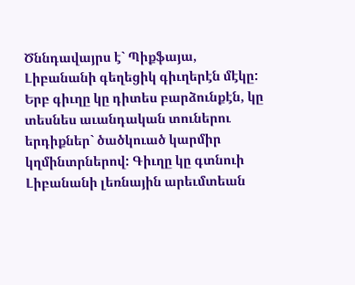Ծննդավայրս է` Պիքֆայա, Լիբանանի գեղեցիկ գիւղերէն մէկը: Երբ գիւղը կը դիտես բարձունքէն, կը տեսնես աւանդական տուներու երդիքներ` ծածկուած կարմիր կղմինտրներով: Գիւղը կը գտնուի Լիբանանի լեռնային արեւմտեան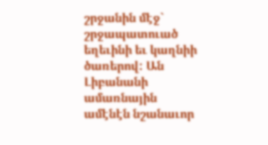շրջանին մէջ` շրջապատուած եղեւինի եւ կաղնիի ծառերով: Ան Լիբանանի ամառնային ամէնէն նշանաւոր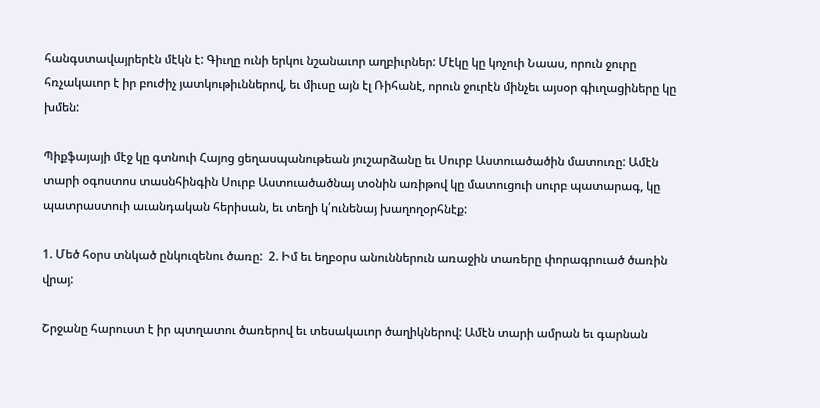հանգստավայրերէն մէկն է: Գիւղը ունի երկու նշանաւոր աղբիւրներ: Մէկը կը կոչուի Նաաս, որուն ջուրը հռչակաւոր է իր բուժիչ յատկութիւններով, եւ միւսը այն էլ Ռիհանէ, որուն ջուրէն մինչեւ այսօր գիւղացիները կը խմեն:

Պիքֆայայի մէջ կը գտնուի Հայոց ցեղասպանութեան յուշարձանը եւ Սուրբ Աստուածածին մատուռը: Ամէն տարի օգոստոս տասնհինգին Սուրբ Աստուածածնայ տօնին առիթով կը մատուցուի սուրբ պատարագ, կը պատրաստուի աւանդական հերիսան, եւ տեղի կ՛ունենայ խաղողօրհնէք:

1. Մեծ հօրս տնկած ընկուզենու ծառը:  2. Իմ եւ եղբօրս անուններուն առաջին տառերը փորագրուած ծառին վրայ:

Շրջանը հարուստ է իր պտղատու ծառերով եւ տեսակաւոր ծաղիկներով: Ամէն տարի ամրան եւ գարնան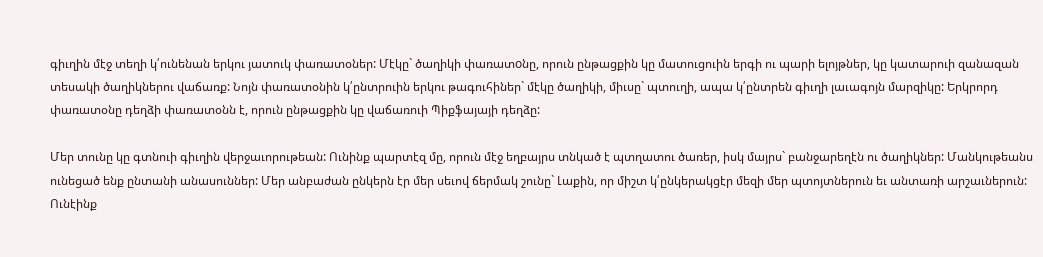գիւղին մէջ տեղի կ՛ունենան երկու յատուկ փառատօներ: Մէկը` ծաղիկի փառատoնը, որուն ընթացքին կը մատուցուին երգի ու պարի ելոյթներ, կը կատարուի զանազան տեսակի ծաղիկներու վաճառք: Նոյն փառատօնին կ՛ընտրուին երկու թագուհիներ` մէկը ծաղիկի, միւսը` պտուղի, ապա կ՛ընտրեն գիւղի լաւագոյն մարզիկը: Երկրորդ փառատօնը դեղձի փառատօնն է, որուն ընթացքին կը վաճառուի Պիքֆայայի դեղձը:

Մեր տունը կը գտնուի գիւղին վերջաւորութեան: Ունինք պարտէզ մը, որուն մէջ եղբայրս տնկած է պտղատու ծառեր, իսկ մայրս` բանջարեղէն ու ծաղիկներ: Մանկութեանս ունեցած ենք ընտանի անասուններ: Մեր անբաժան ընկերն էր մեր սեւով ճերմակ շունը` Լաքին, որ միշտ կ՛ընկերակցէր մեզի մեր պտոյտներուն եւ անտառի արշաւներուն: Ունէինք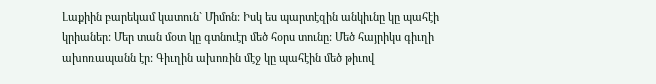Լաքիին բարեկամ կատուն` Միմոն: Իսկ ես պարտէզին անկիւնը կը պահէի կրիաներ: Մեր տան մօտ կը գտնուէր մեծ հօրս տունը: Մեծ հայրիկս գիւղի ախոռապանն էր: Գիւղին ախոռին մէջ կը պահէին մեծ թիւով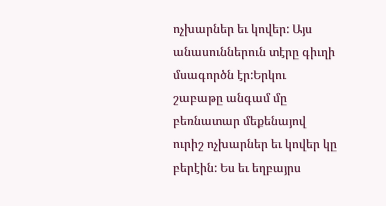ոչխարներ եւ կովեր: Այս անասուններուն տէրը գիւղի մսագործն էր:Երկու շաբաթը անգամ մը բեռնատար մեքենայով ուրիշ ոչխարներ եւ կովեր կը բերէին: Ես եւ եղբայրս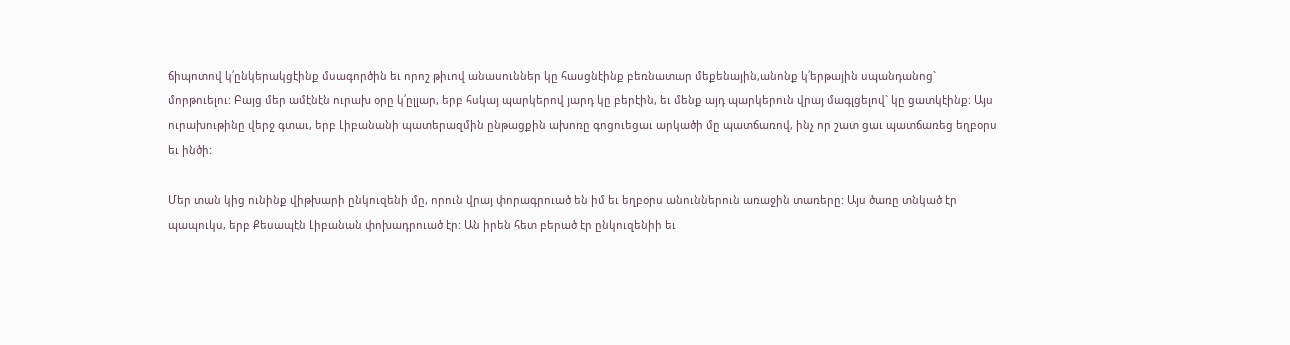ճիպոտով կ՛ընկերակցէինք մսագործին եւ որոշ թիւով անասուններ կը հասցնէինք բեռնատար մեքենային,անոնք կ՛երթային սպանդանոց` մորթուելու: Բայց մեր ամէնէն ուրախ օրը կ՛ըլլար, երբ հսկայ պարկերով յարդ կը բերէին, եւ մենք այդ պարկերուն վրայ մագլցելով` կը ցատկէինք: Այս ուրախութինը վերջ գտաւ, երբ Լիբանանի պատերազմին ընթացքին ախոռը գոցուեցաւ արկածի մը պատճառով, ինչ որ շատ ցաւ պատճառեց եղբօրս եւ ինծի:

Մեր տան կից ունինք վիթխարի ընկուզենի մը, որուն վրայ փորագրուած են իմ եւ եղբօրս անուններուն առաջին տառերը: Այս ծառը տնկած էր պապուկս, երբ Քեսապէն Լիբանան փոխադրուած էր: Ան իրեն հետ բերած էր ընկուզենիի եւ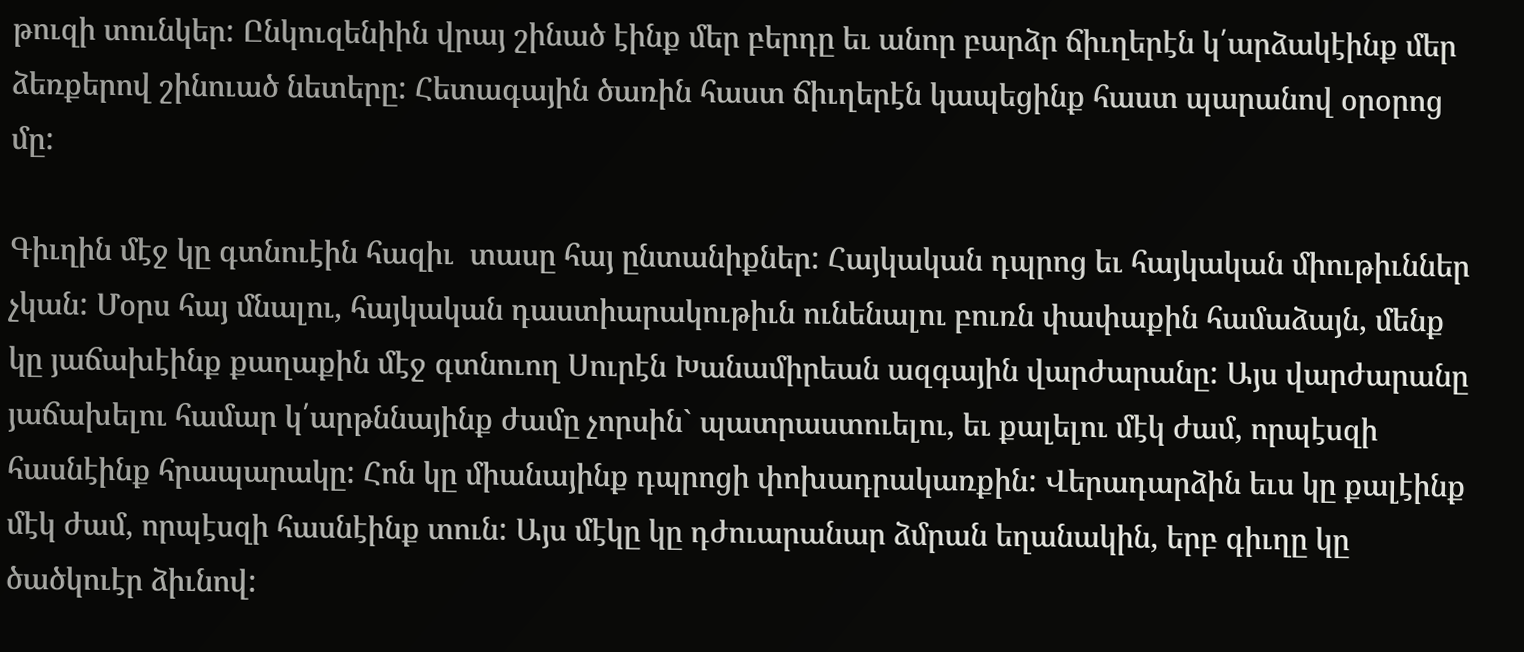թուզի տունկեր: Ընկուզենիին վրայ շինած էինք մեր բերդը եւ անոր բարձր ճիւղերէն կ՛արձակէինք մեր ձեռքերով շինուած նետերը: Հետագային ծառին հաստ ճիւղերէն կապեցինք հաստ պարանով օրօրոց մը:

Գիւղին մէջ կը գտնուէին հազիւ  տասը հայ ընտանիքներ: Հայկական դպրոց եւ հայկական միութիւններ չկան: Մօրս հայ մնալու, հայկական դաստիարակութիւն ունենալու բուռն փափաքին համաձայն, մենք կը յաճախէինք քաղաքին մէջ գտնուող Սուրէն Խանամիրեան ազգային վարժարանը: Այս վարժարանը յաճախելու համար կ՛արթննայինք ժամը չորսին` պատրաստուելու, եւ քալելու մէկ ժամ, որպէսզի հասնէինք հրապարակը: Հոն կը միանայինք դպրոցի փոխադրակառքին: Վերադարձին եւս կը քալէինք մէկ ժամ, որպէսզի հասնէինք տուն: Այս մէկը կը դժուարանար ձմրան եղանակին, երբ գիւղը կը ծածկուէր ձիւնով: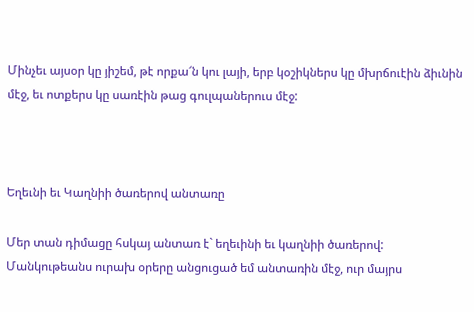Մինչեւ այսօր կը յիշեմ, թէ որքա՜ն կու լայի, երբ կօշիկներս կը մխրճուէին ձիւնին մէջ, եւ ոտքերս կը սառէին թաց գուլպաներուս մէջ:



Եղեւնի եւ Կաղնիի ծառերով անտառը

Մեր տան դիմացը հսկայ անտառ է` եղեւինի եւ կաղնիի ծառերով: Մանկութեանս ուրախ օրերը անցուցած եմ անտառին մէջ, ուր մայրս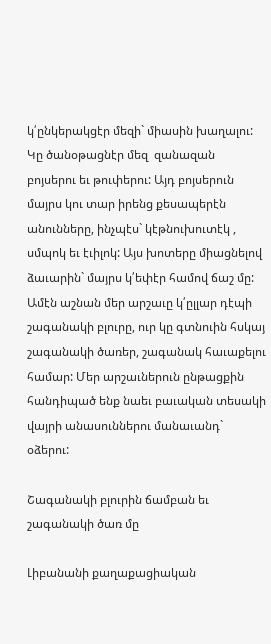կ՛ընկերակցէր մեզի` միասին խաղալու: Կը ծանօթացնէր մեզ  զանազան բոյսերու եւ թուփերու: Այդ բոյսերուն մայրս կու տար իրենց քեսապերէն անունները, ինչպէս` կէթնուխուտէկ , սմպոկ եւ էւիլոկ: Այս խոտերը միացնելով ձաւարին` մայրս կ՛եփէր համով ճաշ մը: Ամէն աշնան մեր արշաւը կ՛ըլլար դէպի շագանակի բլուրը, ուր կը գտնուին հսկայ շագանակի ծառեր, շագանակ հաւաքելու համար: Մեր արշաւներուն ընթացքին հանդիպած ենք նաեւ բաւական տեսակի վայրի անասուններու մանաւանդ` օձերու:

Շագանակի բլուրին ճամբան եւ շագանակի ծառ մը

Լիբանանի քաղաքացիական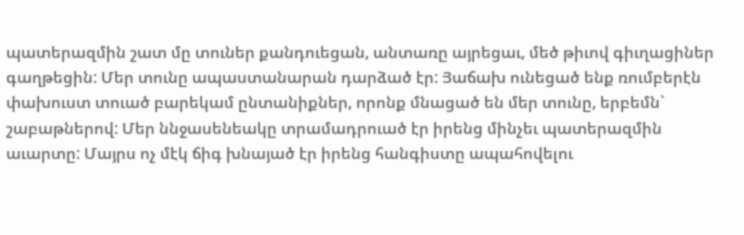պատերազմին շատ մը տուներ քանդուեցան, անտառը այրեցաւ, մեծ թիւով գիւղացիներ գաղթեցին: Մեր տունը ապաստանարան դարձած էր: Յաճախ ունեցած ենք ռումբերէն փախուստ տուած բարեկամ ընտանիքներ, որոնք մնացած են մեր տունը, երբեմն` շաբաթներով: Մեր ննջասենեակը տրամադրուած էր իրենց մինչեւ պատերազմին աւարտը: Մայրս ոչ մէկ ճիգ խնայած էր իրենց հանգիստը ապահովելու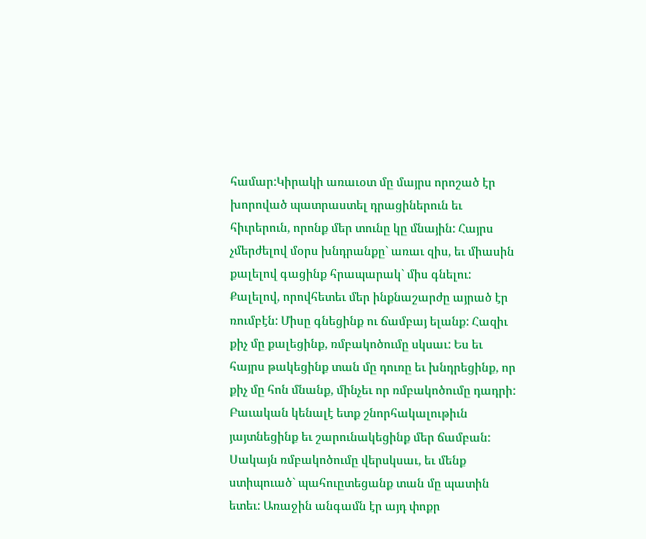համար:Կիրակի առաւօտ մը մայրս որոշած էր խորոված պատրաստել դրացիներուն եւ հիւրերուն, որոնք մեր տունը կը մնային: Հայրս չմերժելով մօրս խնդրանքը` առաւ զիս, եւ միասին քալելով գացինք հրապարակ` միս գնելու: Քալելով, որովհետեւ մեր ինքնաշարժը այրած էր ռումբէն: Միսը գնեցինք ու ճամբայ ելանք: Հազիւ քիչ մը քալեցինք, ռմբակոծումը սկսաւ: Ես եւ հայրս թակեցինք տան մը դուռը եւ խնդրեցինք, որ քիչ մը հոն մնանք, մինչեւ որ ռմբակոծումը դադրի: Բաւական կենալէ ետք շնորհակալութիւն յայտնեցինք եւ շարունակեցինք մեր ճամբան: Սակայն ռմբակոծումը վերսկսաւ, եւ մենք ստիպուած` պահուըտեցանք տան մը պատին ետեւ: Առաջին անգամն էր այդ փոքր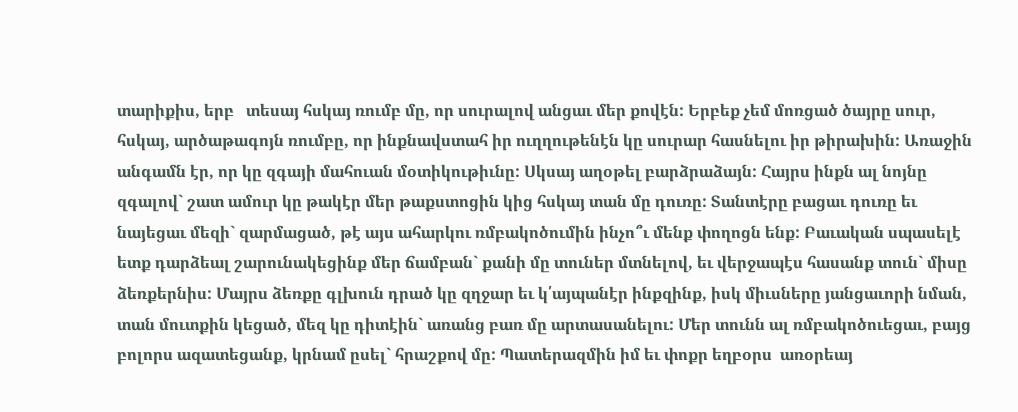տարիքիս, երբ   տեսայ հսկայ ռումբ մը, որ սուրալով անցաւ մեր քովէն: Երբեք չեմ մոռցած ծայրը սուր, հսկայ, արծաթագոյն ռումբը, որ ինքնավստահ իր ուղղութենէն կը սուրար հասնելու իր թիրախին: Առաջին անգամն էր, որ կը զգայի մահուան մօտիկութիւնը: Սկսայ աղօթել բարձրաձայն: Հայրս ինքն ալ նոյնը զգալով` շատ ամուր կը թակէր մեր թաքստոցին կից հսկայ տան մը դուռը: Տանտէրը բացաւ դուռը եւ նայեցաւ մեզի` զարմացած, թէ այս ահարկու ռմբակոծումին ինչո՞ւ մենք փողոցն ենք: Բաւական սպասելէ ետք դարձեալ շարունակեցինք մեր ճամբան` քանի մը տուներ մտնելով, եւ վերջապէս հասանք տուն` միսը ձեռքերնիս: Մայրս ձեռքը գլխուն դրած կը զղջար եւ կ՛այպանէր ինքզինք, իսկ միւսները յանցաւորի նման, տան մուտքին կեցած, մեզ կը դիտէին` առանց բառ մը արտասանելու: Մեր տունն ալ ռմբակոծուեցաւ, բայց բոլորս ազատեցանք, կրնամ ըսել` հրաշքով մը: Պատերազմին իմ եւ փոքր եղբօրս  առօրեայ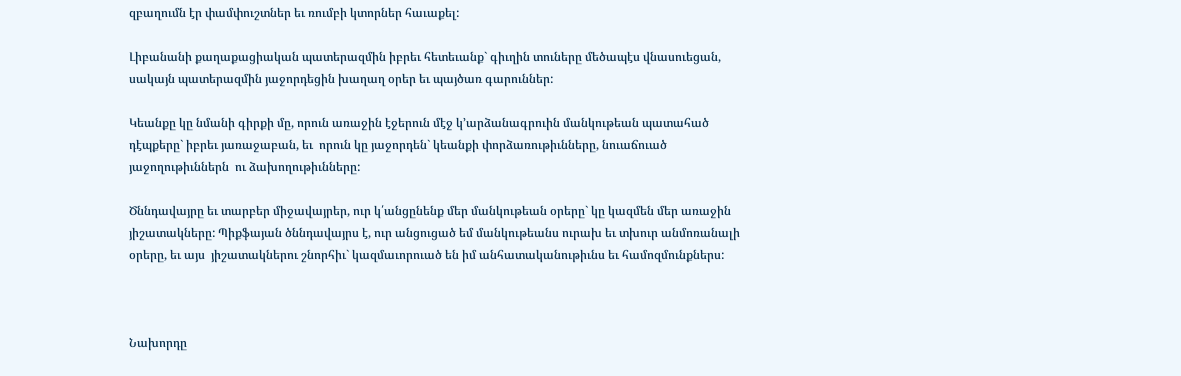զբաղումն էր փամփուշտներ եւ ռումբի կտորներ հաւաքել:

Լիբանանի քաղաքացիական պատերազմին իբրեւ հետեւանք` գիւղին տուները մեծապէս վնասուեցան, սակայն պատերազմին յաջորդեցին խաղաղ օրեր եւ պայծառ գարուններ:

Կեանքը կը նմանի գիրքի մը, որուն առաջին էջերուն մէջ կ’արձանագրուին մանկութեան պատահած դէպքերը` իբրեւ յառաջաբան, եւ  որուն կը յաջորդեն` կեանքի փորձառութիւնները, նուաճուած յաջողութիւններն  ու ձախողութիւնները:

Ծննդավայրը եւ տարբեր միջավայրեր, ուր կ՛անցընենք մեր մանկութեան օրերը` կը կազմեն մեր առաջին յիշատակները: Պիքֆայան ծննդավայրս է, ուր անցուցած եմ մանկութեանս ուրախ եւ տխուր անմոռանալի օրերը, եւ այս  յիշատակներու շնորհիւ` կազմաւորուած են իմ անհատականութիւնս եւ համոզմունքներս:



Նախորդը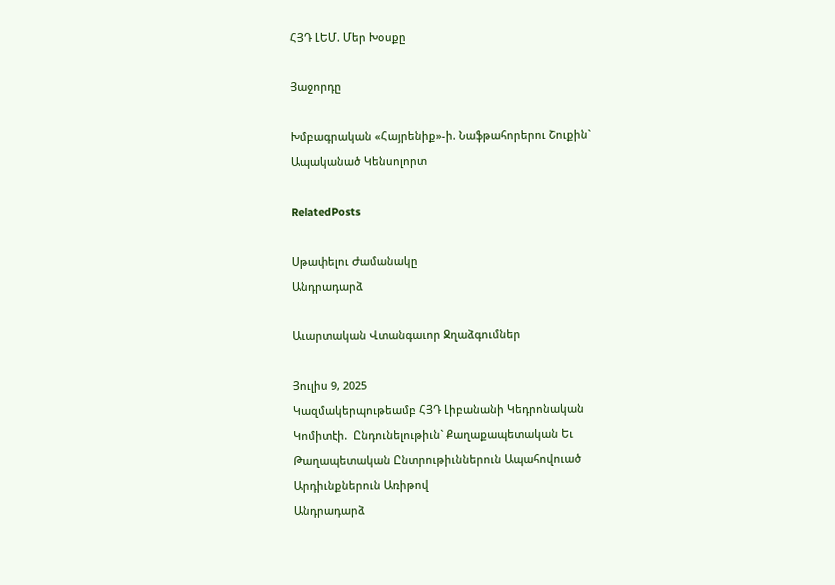ՀՅԴ ԼԵՄ. Մեր Խօսքը

Յաջորդը

Խմբագրական «Հայրենիք»-ի. Նաֆթահորերու Շուքին` Ապականած Կենսոլորտ

RelatedPosts

Սթափելու Ժամանակը
Անդրադարձ

Աւարտական Վտանգաւոր Ջղաձգումներ

Յուլիս 9, 2025
Կազմակերպութեամբ ՀՅԴ Լիբանանի Կեդրոնական Կոմիտէի.  Ընդունելութիւն` Քաղաքապետական Եւ Թաղապետական Ընտրութիւններուն Ապահովուած Արդիւնքներուն Առիթով
Անդրադարձ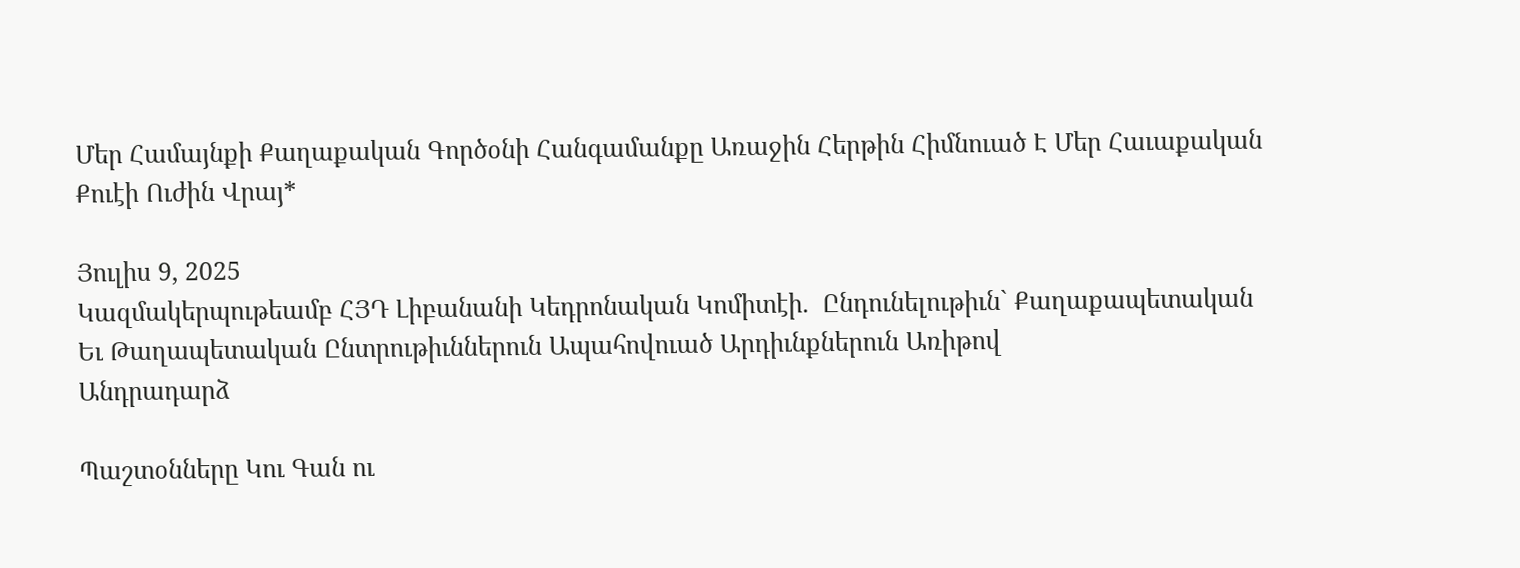Մեր Համայնքի Քաղաքական Գործօնի Հանգամանքը Առաջին Հերթին Հիմնուած Է Մեր Հաւաքական Քուէի Ուժին Վրայ*

Յուլիս 9, 2025
Կազմակերպութեամբ ՀՅԴ Լիբանանի Կեդրոնական Կոմիտէի.  Ընդունելութիւն` Քաղաքապետական Եւ Թաղապետական Ընտրութիւններուն Ապահովուած Արդիւնքներուն Առիթով
Անդրադարձ

Պաշտօնները Կու Գան ու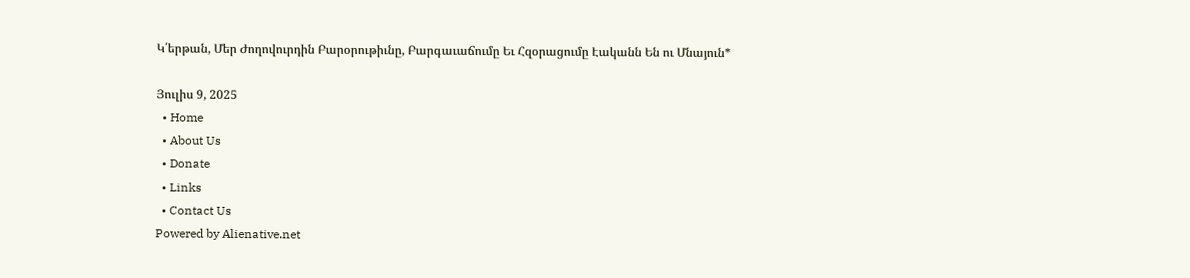Կ՛երթան, Մեր Ժողովուրդին Բարօրութիւնը, Բարգաւաճումը Եւ Հզօրացումը Էականն Են ու Մնայուն*

Յուլիս 9, 2025
  • Home
  • About Us
  • Donate
  • Links
  • Contact Us
Powered by Alienative.net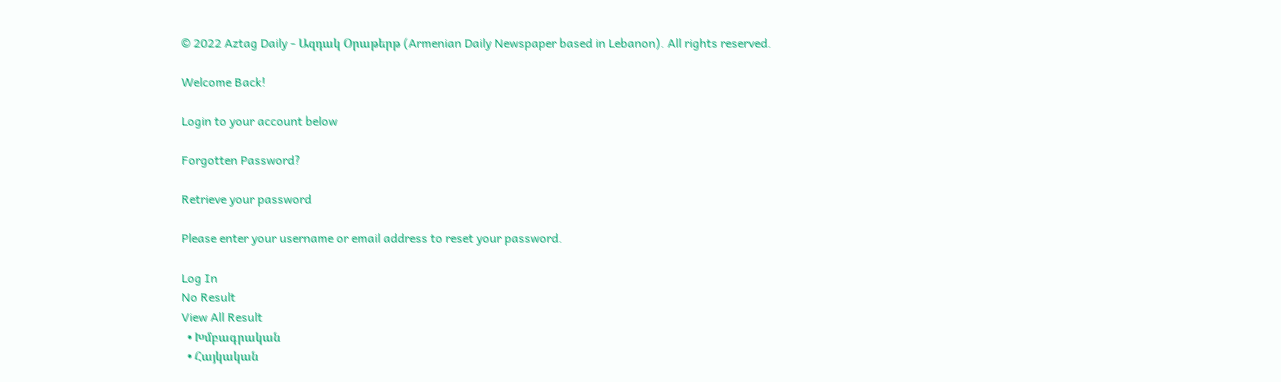© 2022 Aztag Daily - Ազդակ Օրաթերթ (Armenian Daily Newspaper based in Lebanon). All rights reserved.

Welcome Back!

Login to your account below

Forgotten Password?

Retrieve your password

Please enter your username or email address to reset your password.

Log In
No Result
View All Result
  • Խմբագրական
  • Հայկական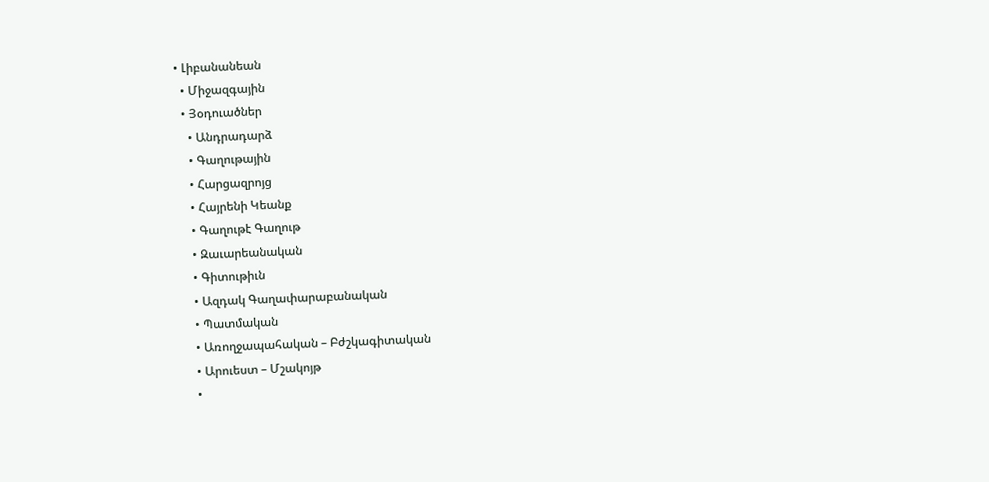• Լիբանանեան
  • Միջազգային
  • Յօդուածներ
    • Անդրադարձ
    • Գաղութային
    • Հարցազրոյց
    • Հայրենի Կեանք
    • Գաղութէ Գաղութ
    • Զաւարեանական
    • Գիտութիւն
    • Ազդակ Գաղափարաբանական
    • Պատմական
    • Առողջապահական – Բժշկագիտական
    • Արուեստ – Մշակոյթ
    •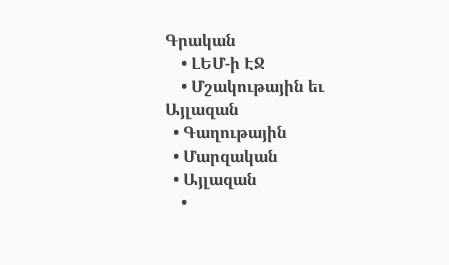Գրական
    • ԼԵՄ-ի ԷՋ
    • Մշակութային եւ Այլազան
  • Գաղութային
  • Մարզական
  • Այլազան
    •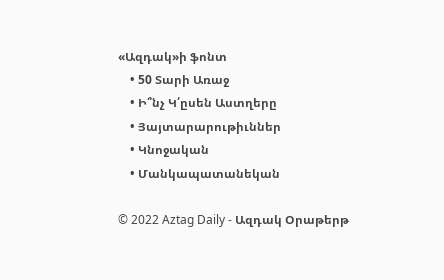«Ազդակ»ի ֆոնտ
    • 50 Տարի Առաջ
    • Ի՞նչ Կ՛ըսեն Աստղերը
    • Յայտարարութիւններ
    • Կնոջական
    • Մանկապատանեկան

© 2022 Aztag Daily - Ազդակ Օրաթերթ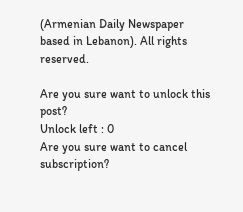(Armenian Daily Newspaper based in Lebanon). All rights reserved.

Are you sure want to unlock this post?
Unlock left : 0
Are you sure want to cancel subscription?